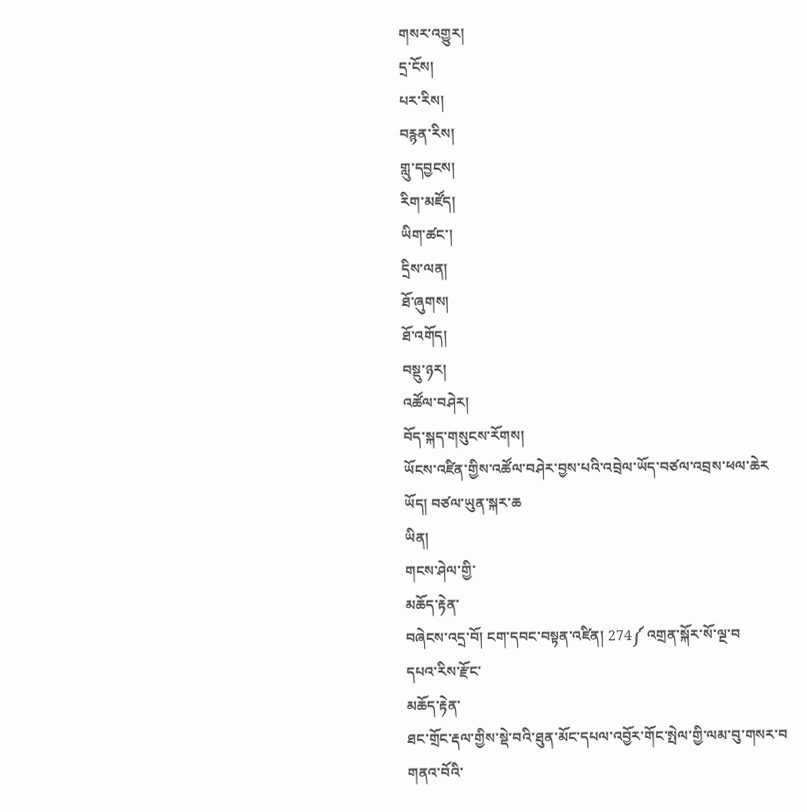གསར་འགྱུར།
དྲ་ངོས།
པར་རིས།
བརྙན་རིས།
གླུ་དབྱངས།
རིག་མཛོད།
ཡིག་ཚང་།
དྲིས་ལན།
ཐོ་ཞུགས།
ཐོ་འགོད།
བསྡུ་ཉར།
འཚོལ་བཤེར།
བོད་སྐད་གསུངས་རོགས།
ཡོངས་འཛིན་གྱིས་འཚོལ་བཤེར་བྱས་པའི་འབྲེལ་ཡོད་བཙལ་འབྲས་ཕལ་ཆེར
ཡོད། བཙལ་ཡུན་སྐར་ཆ
ཡིན།
གངས་ཤེལ་གྱི་
མཆོད་རྟེན་
བཞེངས་འདྲ་བོ། ངག་དབང་བསྟན་འཛིན། 274༼ འགྲན་སྐོར་སོ་ལྔ་བ
དཔའ་རིས་རྫོང་
མཆོད་རྟེན་
ཐང་གྲོང་རྡལ་གྱིས་སྡེ་བའི་ཐུན་མོང་དཔལ་འབྱོར་གོང་སྤེལ་གྱི་ལམ་བུ་གསར་བ
གནའ་བོའི་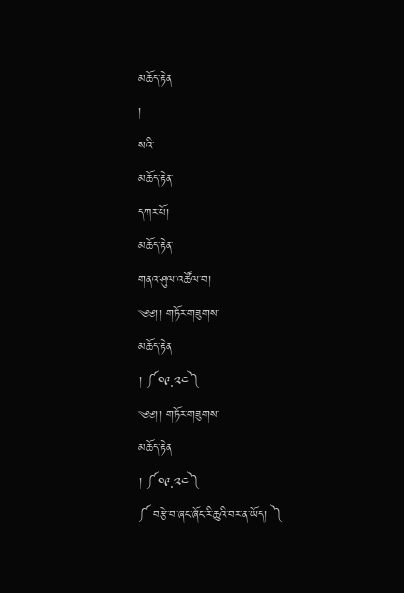མཆོད་རྟེན
།
སའི་
མཆོད་རྟེན་
དཀར་པོ།
མཆོད་རྟེན་
གནའ་ཤུལ་འཚོལ་བ།
༄༅།། གཏོར་གཟུགས་
མཆོད་རྟེན
། ༼༠༩.༢༤༽
༄༅།། གཏོར་གཟུགས་
མཆོད་རྟེན
། ༼༠༩.༢༤༽
༼ བརྩེ་བ་ཞང་ཞོང་རི་ཆུའི་བར་ན་ཡོད། ༽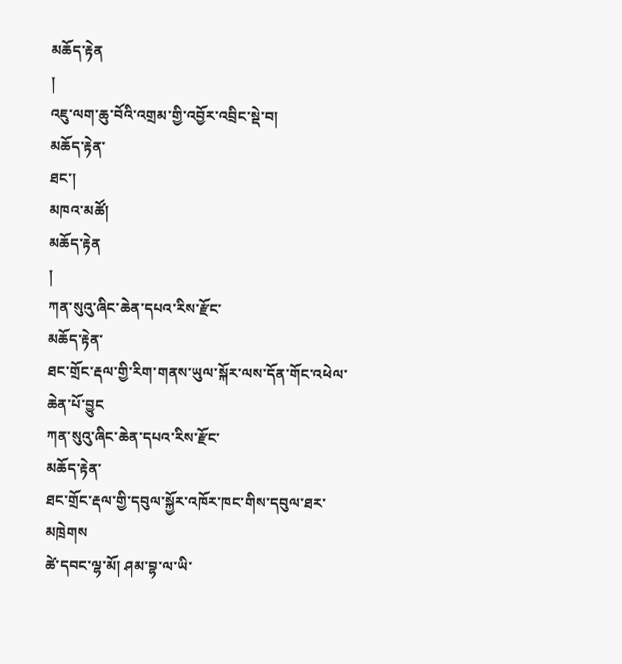མཆོད་རྟེན
།
འཇུ་ལག་ཆུ་བོའི་འགྲམ་གྱི་འབྱོར་འབྲིང་སྡེ་བ།
མཆོད་རྟེན་
ཐང་།
མཁའ་མཚོ།
མཆོད་རྟེན
།
ཀན་སུའུ་ཞིང་ཆེན་དཔའ་རིས་རྫོང་
མཆོད་རྟེན་
ཐང་གྲོང་རྡལ་གྱི་རིག་གནས་ཡུལ་སྐོར་ལས་དོན་གོང་འཕེལ་ཆེན་པོ་བྱུང
ཀན་སུའུ་ཞིང་ཆེན་དཔའ་རིས་རྫོང་
མཆོད་རྟེན་
ཐང་གྲོང་རྡལ་གྱི་དབུལ་སྐྱོར་འཁོར་ཁང་གིས་དབུལ་ཐར་མཁྲེགས
ཚེ་དབང་ལྷ་མོ། ཤམ་བྷ་ལ་ཡི་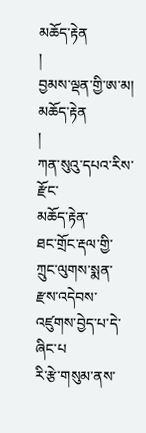མཆོད་རྟེན
།
བྱམས་ལྡན་གྱི་ཨ་མ།
མཆོད་རྟེན
།
ཀན་སུའུ་དཔའ་རིས་རྫོང་
མཆོད་རྟེན་
ཐང་གྲོང་རྡལ་གྱི་ཀྲུང་ལུགས་སྨན་རྫས་འདེབས་འཛུགས་བྱེད་པ་དེ་ཞིང་པ
རི་རྩེ་གསུམ་ནས་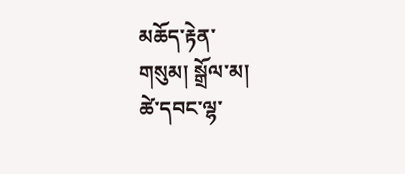མཆོད་རྟེན་
གསུམ། སྒྲོལ་མ།
ཚེ་དབང་ལྷ་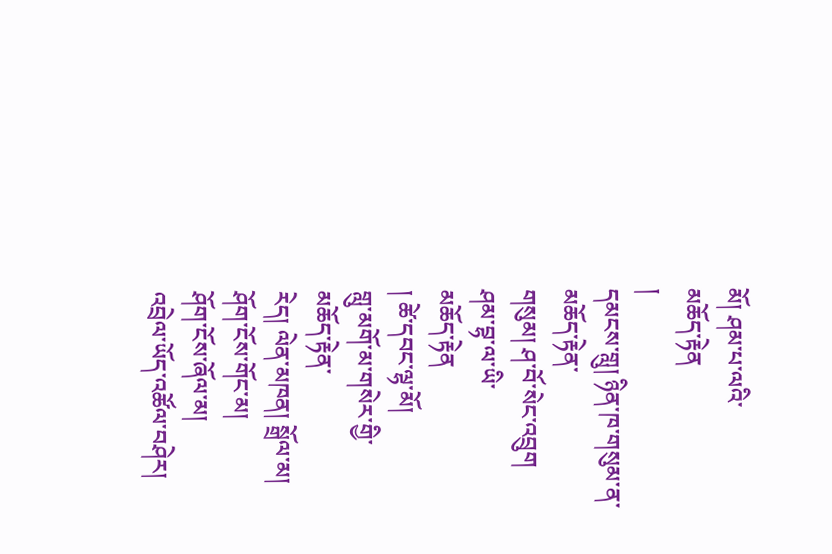མོ། ཤམ་པ་ལའི་
མཆོད་རྟེན
།
དམངས་གླུ། ཉིན་ཁ་གསུམ་ན་
མཆོད་རྟེན་
གསུམ། ཤ་བོ་སེང་འབྲུག
ཤམ་བྷ་ལ་ཡི་
མཆོད་རྟེན
། ཚེ་དབང་ལྷ་མོ།
གླུ་མགོ་མ་གསེར་གྱི་
མཆོད་རྟེན་
རེད། ལེན་མཁན། སྒྲོལ་མ།
ཤོག་ངོས་གོང་མ།
ཤོག་ངོས་ཞོལ་མ།
འབྲེལ་ཡོད་འཚོལ་བཤེར།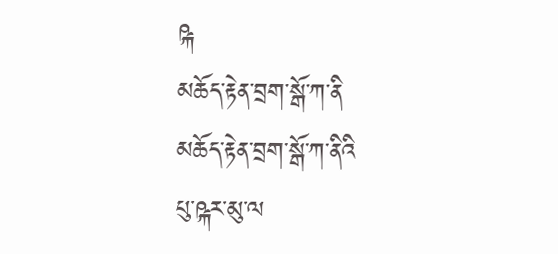ཥྐ
མཆོད་རྟེན་བྲག་སྒོ་ཀ་ནི
མཆོད་རྟེན་བྲག་སྒོ་ཀ་ནིའི
པུ་ཥྐར་མུ་ལ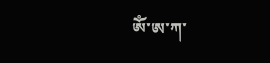ཨོཾ་ཨ་ཀ་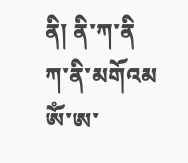ནི། ནི་ཀ་ནི
ཀ་ནི་མགོའམ
ཨོཾ་ཨ་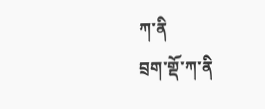ཀ་ནི
བྲག་གྡོ་ཀ་ནི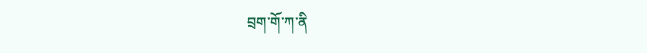བྲག་གོ་ཀ་ནི